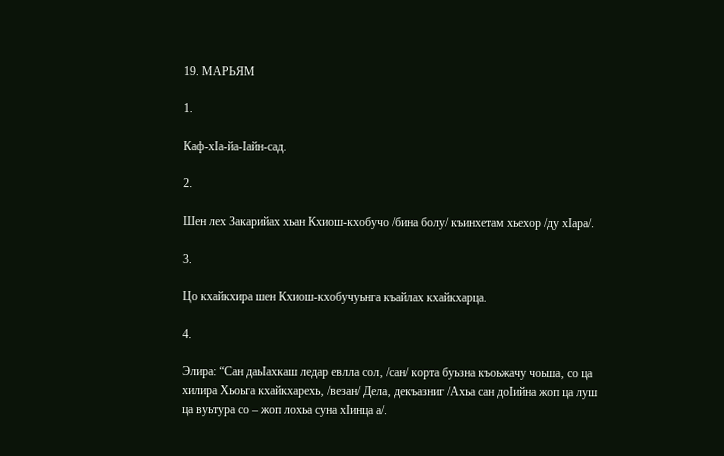19. МАРЬЯМ

1.

Каф-хIа-йа-Iайн-сад.

2.

Шен лех Закарийах хьан Кхиош-кхобучо /бина болу/ къинхетам хьехор /ду хIара/.

3.

Цо кхайкхира шен Кхиош-кхобучуьнга къайлах кхайкхарца.

4.

Элира: “Сан даьIахкаш ледар евлла сол‚ /сан/ корта буьзна къоьжачу чоьша‚ со ца
хилира Хьоьга кхайкхарехь‚ /везан/ Дела‚ декъазниг /Ахьа сан доIийна жоп ца луш
ца вуьтура со – жоп лохьа суна хIинца а/.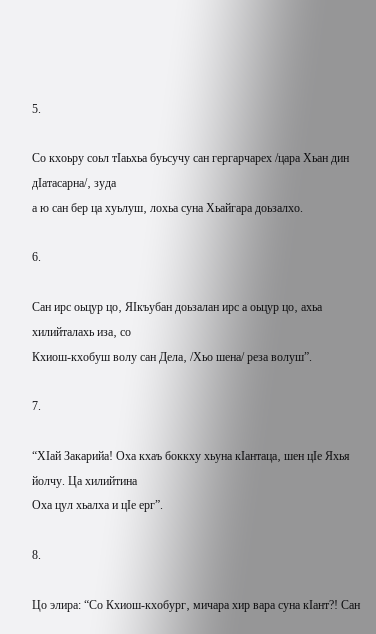5.

Со кхоьру соьл тIаьхьа буьсучу сан гергарчарех /цара Хьан дин дIатасарна/‚ зуда
а ю сан бер ца хуьлуш‚ лохьа суна Хьайгара доьзалхо.

6.

Сан ирс оьцур цо‚ ЯIкъубан доьзалан ирс а оьцур цо‚ ахьа хилийталахь иза‚ со
Кхиош-кхобуш волу сан Дела‚ /Хьо шена/ реза волуш”.

7.

“ХIай Закарийа! Оха кхаъ боккху хьуна кIантаца‚ шен цIе Яхья йолчу. Ца хилийтина
Оха цул хьалха и цIе ерг”.

8.

Цо элира: “Со Кхиош-кхобург‚ мичара хир вара суна кIант?! Сан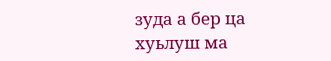зуда а бер ца
хуьлуш ма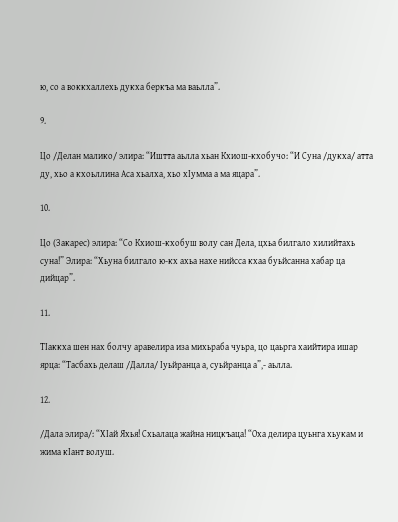ю‚ со а воккхаллехь дукха беркъа ма ваьлла”.

9.

Цо /Делан малико/ элира: “Иштта аьлла хьан Кхиош-кхобучо: “И Суна /дукха/ атта
ду‚ хьо а кхоьллина Аса хьалха‚ хьо хIумма а ма яцара”.

10.

Цо (Закарес) элира: “Со Кхиош-кхобуш волу сан Дела‚ цхьа билгало хилийтахь
суна!” Элира: “Хьуна билгало ю-кх ахьа нахе нийсса кхаа буьйсанна хабар ца
дийцар”.

11.

ТIаккха шен нах болчу аравелира иза михьраба чуьра‚ цо цаьрга хаийтира ишар
ярца: “Тасбахь делаш /Далла/ Iуьйранца а‚ суьйранца а”‚- аьлла.

12.

/Дала элира/: “ХIай Яхья! Схьалаца жайна ницкъаца! “Оха делира цуьнга хьукам и
жима кIант волуш.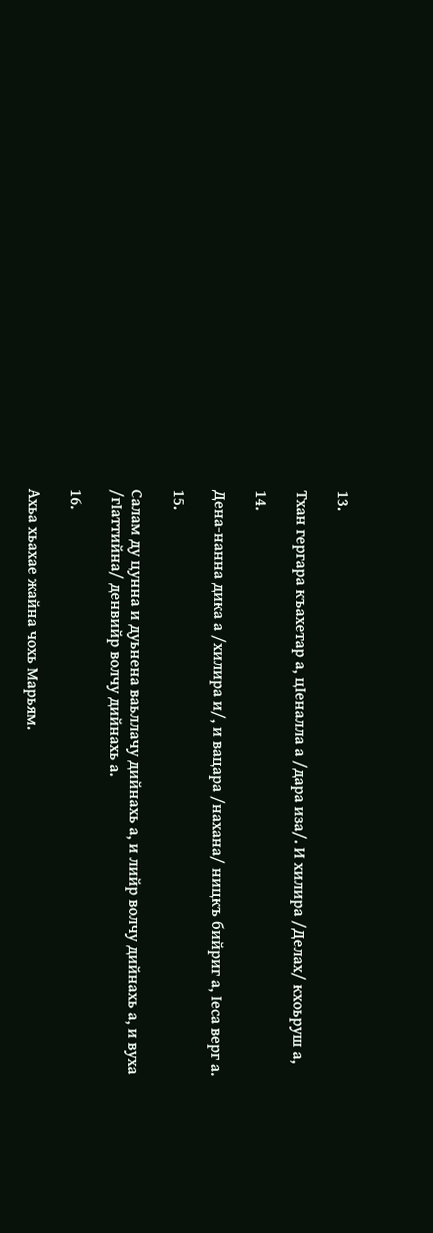13.

Тхан гергара къахетар а‚ цIеналла а /дара иза/. И хилира /Делах/ кхоьруш а,

14.

Дена-нанна дика а /хилира и/‚ и вацара /нахана/ ницкъ бийриг а‚ Iеса верг а.

15.

Салам ду цунна и дуьнена ваьллачу дийнахь а‚ и лийр волчу дийнахь а‚ и вуха
/гIаттийна/ денвийр волчу дийнахь а.

16.

Ахьа хьахае жайна чохь Марьям.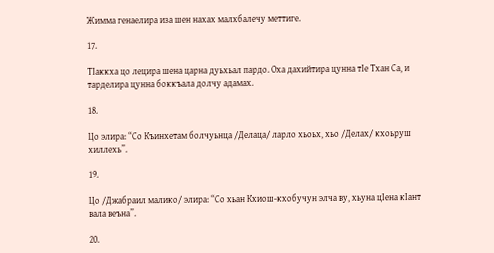Жимма генаелира иза шен нахах малхбалечу меттиге.

17.

ТIаккха цо лецира шена царна дуьхьал пардо. Оха дахийтира цунна тIе Тхан Са‚ и
тарделира цунна боккъала долчу адамах.

18.

Цо элира: “Со Къинхетам болчуьнца /Делаца/ ларло хьоьх‚ хьо /Делах/ кхоьруш
хиллехь”.

19.

Цо /Джабраил малико/ элира: “Со хьан Кхиош-кхобучун элча ву‚ хьуна цIена кIант
вала веъна”.

20.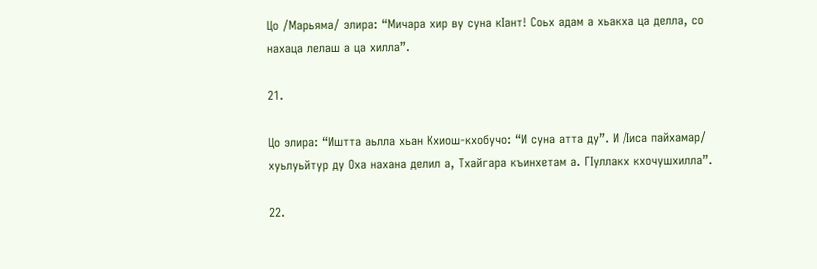Цо /Марьяма/ элира: “Мичара хир ву суна кIант! Соьх адам а хьакха ца делла‚ со
нахаца лелаш а ца хилла”.

21.

Цо элира: “Иштта аьлла хьан Кхиош-кхобучо: “И суна атта ду”. И /Iиса пайхамар/
хуьлуьйтур ду Оха нахана делил а‚ Тхайгара къинхетам а. ГIуллакх кхочушхилла”.

22.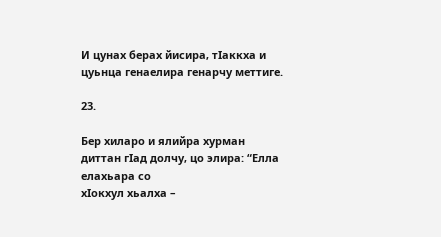И цунах берах йисира‚ тIаккха и цуьнца генаелира генарчу меттиге.

23.

Бер хиларо и ялийра хурман диттан гIад долчу‚ цо элира: “Елла елахьара со
хIокхул хьалха –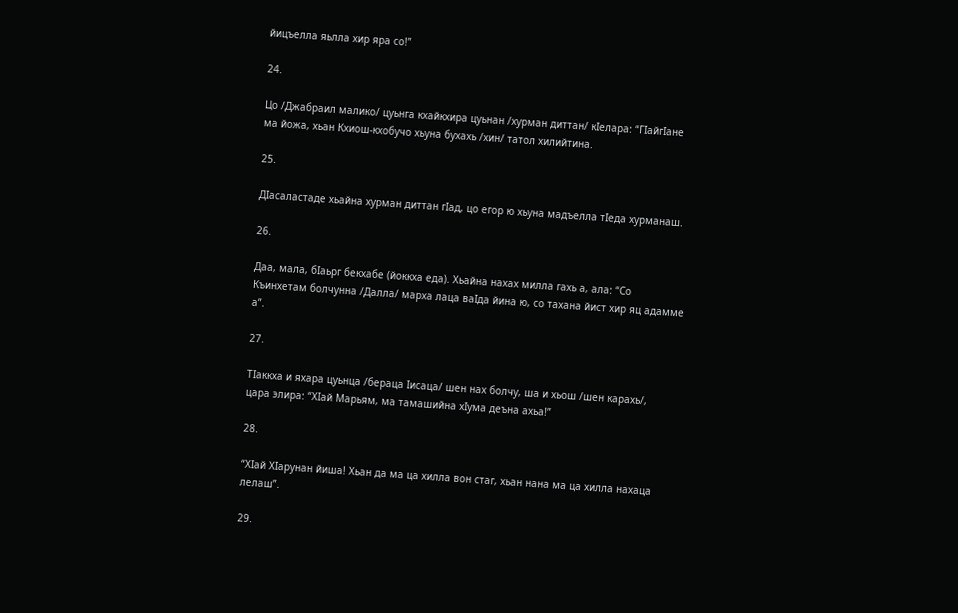йицъелла яьлла хир яра со!”

24.

Цо /Джабраил малико/ цуьнга кхайкхира цуьнан /хурман диттан/ кIелара: “ГIайгIане
ма йожа‚ хьан Кхиош-кхобучо хьуна бухахь /хин/ татол хилийтина.

25.

ДIасаластаде хьайна хурман диттан гIад‚ цо егор ю хьуна мадъелла тIеда хурманаш.

26.

Даа‚ мала‚ бIаьрг бекхабе (йоккха еда). Хьайна нахах милла гахь а‚ ала: “Со
Къинхетам болчунна /Далла/ марха лаца ваIда йина ю‚ со тахана йист хир яц адамме
а”.

27.

ТIаккха и яхара цуьнца /бераца Iисаца/ шен нах болчу‚ ша и хьош /шен карахь/‚
цара элира: “ХIай Марьям‚ ма тамашийна хIума деъна ахьа!”

28.

“ХIай ХIарунан йиша! Хьан да ма ца хилла вон стаг‚ хьан нана ма ца хилла нахаца
лелаш”.

29.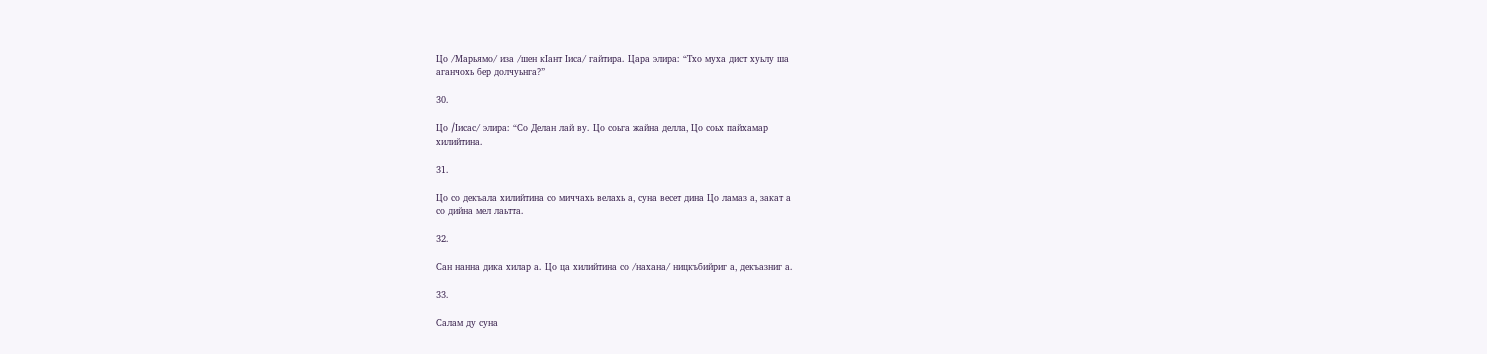Цо /Марьямо/ иза /шен кIант Iиса/ гайтира. Цара элира: “Тхо муха дист хуьлу ша
аганчохь бер долчуьнга?”

30.

Цо /Iисас/ элира: “Со Делан лай ву. Цо соьга жайна делла‚ Цо соьх пайхамар
хилийтина.

31.

Цо со декъала хилийтина со миччахь велахь а‚ суна весет дина Цо ламаз а‚ закат а
со дийна мел лаьтта.

32.

Сан нанна дика хилар а. Цо ца хилийтина со /нахана/ ницкъбийриг а‚ декъазниг а.

33.

Салам ду суна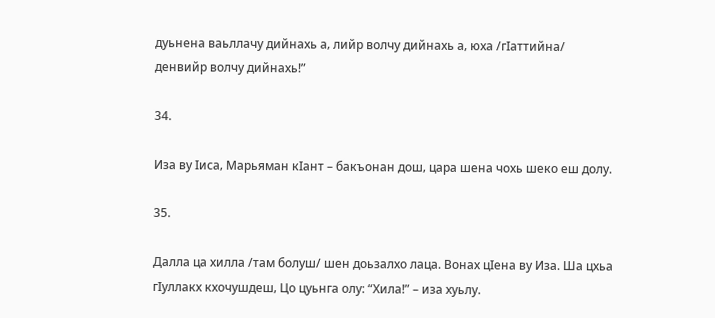дуьнена ваьллачу дийнахь а‚ лийр волчу дийнахь а‚ юха /гIаттийна/
денвийр волчу дийнахь!”

34.

Иза ву Iиса‚ Марьяман кIант – бакъонан дош‚ цара шена чохь шеко еш долу.

35.

Далла ца хилла /там болуш/ шен доьзалхо лаца. Вонах цIена ву Иза. Ша цхьа
гIуллакх кхочушдеш‚ Цо цуьнга олу: “Хила!” – иза хуьлу.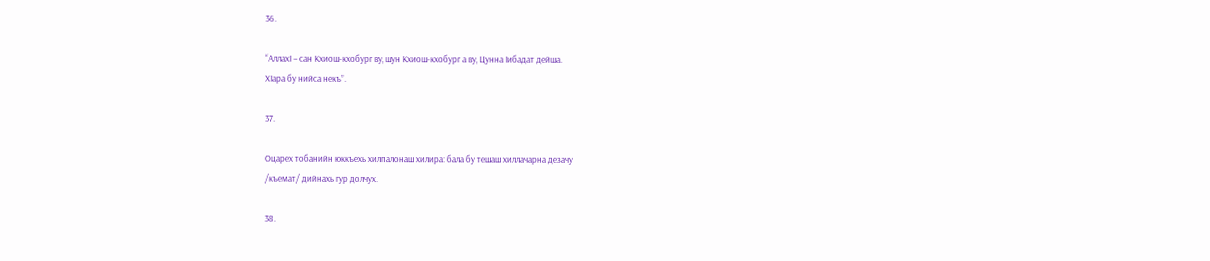36.

“АллахI – сан Кхиош-кхобург ву‚ шун Кхиош-кхобург а ву‚ Цунна Iибадат дейша.
ХIара бу нийса некъ”.

37.

Оцарех тобанийн юккъехь хилпалонаш хилира: бала бу тешаш хиллачарна дезачу
/къемат/ дийнахь гур долчух.

38.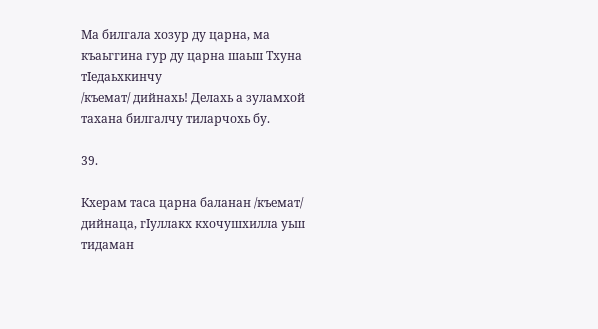Ма билгала хозур ду царна, ма къаьггина гур ду царна шаьш Тхуна тIедаьхкинчу
/къемат/ дийнахь! Делахь а зуламхой тахана билгалчу тиларчохь бу.

39.

Кхерам таса царна баланан /къемат/ дийнаца‚ гIуллакх кхочушхилла уьш тидаман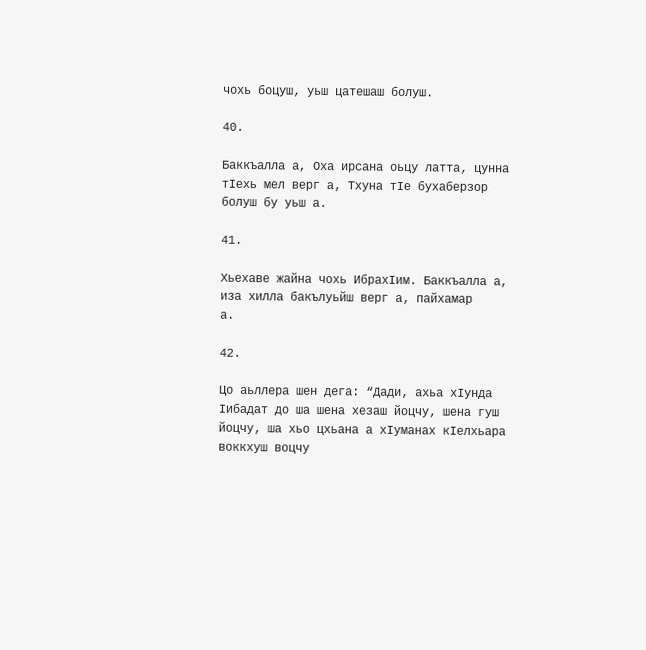чохь боцуш‚ уьш цатешаш болуш.

40.

Баккъалла а, Оха ирсана оьцу латта‚ цунна тIехь мел верг а‚ Тхуна тIе бухаберзор
болуш бу уьш а.

41.

Хьехаве жайна чохь ИбрахIим. Баккъалла а, иза хилла бакълуьйш верг а‚ пайхамар
а.

42.

Цо аьллера шен дега: “Дади‚ ахьа хIунда Iибадат до ша шена хезаш йоцчу‚ шена гуш
йоцчу‚ ша хьо цхьана а хIуманах кIелхьара воккхуш воцчу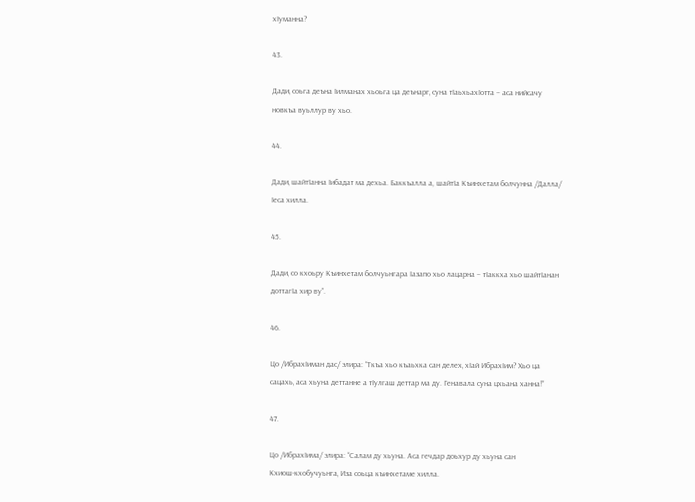хIуманна?

43.

Дади‚ соьга деъна Iилманах хьоьга ца деънарг‚ суна тIаьхьахIотта – аса нийсачу
новкъа вуьллур ву хьо.

44.

Дади‚ шайтIанна Iибадат ма дехьа. Баккъалла а, шайтIа Къинхетам болчунна /Далла/
Iеса хилла.

45.

Дади‚ со кхоьру Къинхетам болчуьнгара Iазапо хьо лацарна – тIаккха хьо шайтIанан
доттагIа хир ву”.

46.

Цо /ИбрахIиман дас/ элира: “Ткъа хьо къаьхка сан делех‚ хIай ИбрахIим? Хьо ца
сацахь‚ аса хьуна деттанне а тIулгаш деттар ма ду. Генавала суна цхьана ханна!”

47.

Цо /ИбрахIима/ элира: “Салам ду хьуна. Аса гечдар доьхур ду хьуна сан
Кхиош-кхобучуьнга‚ Иза соьца къинхетаме хилла.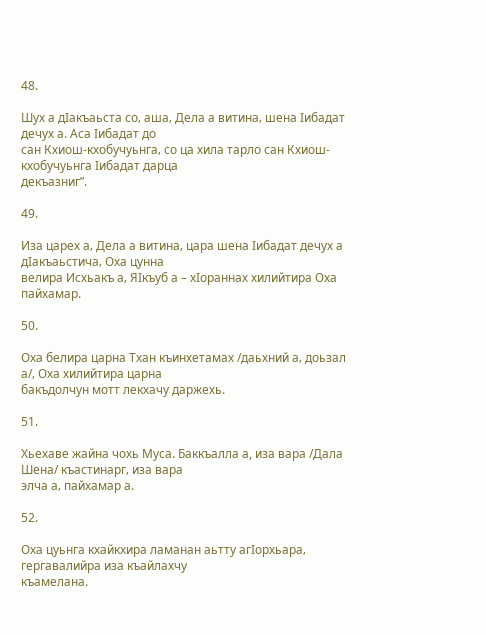48.

Шух а дIакъаьста со‚ аша‚ Дела а витина‚ шена Iибадат дечух а. Аса Iибадат до
сан Кхиош-кхобучуьнга‚ со ца хила тарло сан Кхиош-кхобучуьнга Iибадат дарца
декъазниг”.

49.

Иза царех а‚ Дела а витина‚ цара шена Iибадат дечух а дIакъаьстича‚ Оха цунна
велира Исхьакъ а‚ ЯIкъуб а – хIораннах хилийтира Оха пайхамар.

50.

Оха белира царна Тхан къинхетамах /даьхний а‚ доьзал а/‚ Оха хилийтира царна
бакъдолчун мотт лекхачу даржехь.

51.

Хьехаве жайна чохь Муса. Баккъалла а, иза вара /Дала Шена/ къастинарг‚ иза вара
элча а‚ пайхамар а.

52.

Оха цуьнга кхайкхира ламанан аьтту агIорхьара‚ гергавалийра иза къайлахчу
къамелана.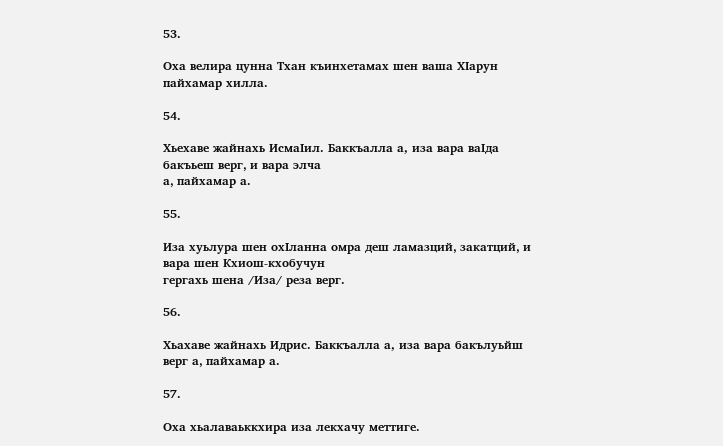53.

Оха велира цунна Тхан къинхетамах шен ваша ХIарун пайхамар хилла.

54.

Хьехаве жайнахь ИсмаIил. Баккъалла а, иза вара ваIда бакъьеш верг‚ и вара элча
а‚ пайхамар а.

55.

Иза хуьлура шен охIланна омра деш ламазций‚ закатций‚ и вара шен Кхиош-кхобучун
гергахь шена /Иза/ реза верг.

56.

Хьахаве жайнахь Идрис. Баккъалла а, иза вара бакълуьйш верг а‚ пайхамар а.

57.

Оха хьалаваьккхира иза лекхачу меттиге.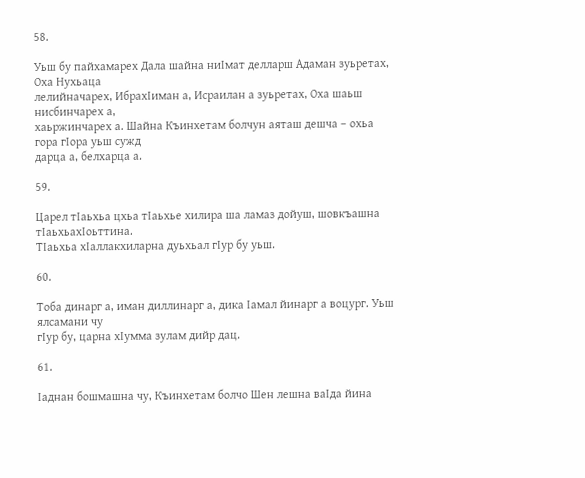58.

Уьш бу пайхамарех Дала шайна ниIмат делларш Адаман зуьретах‚ Оха Нухьаца
лелийначарех‚ ИбрахIиман а‚ Исраилан а зуьретах‚ Оха шаьш нисбинчарех а‚
хаьржинчарех а. Шайна Къинхетам болчун аяташ дешча – охьа гора гIора уьш сужд
дарца а‚ белхарца а.

59.

Царел тIаьхьа цхьа тIаьхье хилира ша ламаз дойуш‚ шовкъашна тIаьхьахIоьттина.
ТIаьхьа хIаллакхиларна дуьхьал гIур бу уьш.

60.

Тоба динарг а‚ иман диллинарг а‚ дика Iамал йинарг а воцург. Уьш ялсамани чу
гIур бу‚ царна хIумма зулам дийр дац.

61.

Iаднан бошмашна чу‚ Къинхетам болчо Шен лешна ваIда йина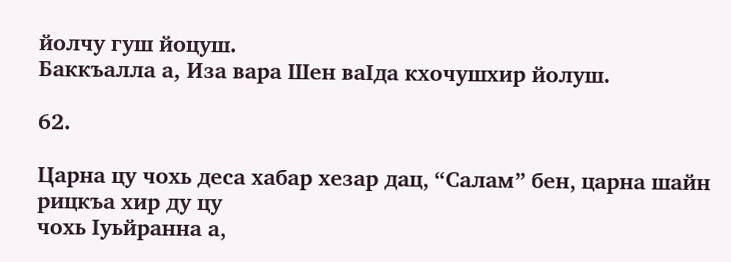йолчу гуш йоцуш.
Баккъалла а, Иза вара Шен ваIда кхочушхир йолуш.

62.

Царна цу чохь деса хабар хезар дац‚ “Салам” бен‚ царна шайн рицкъа хир ду цу
чохь Iуьйранна а‚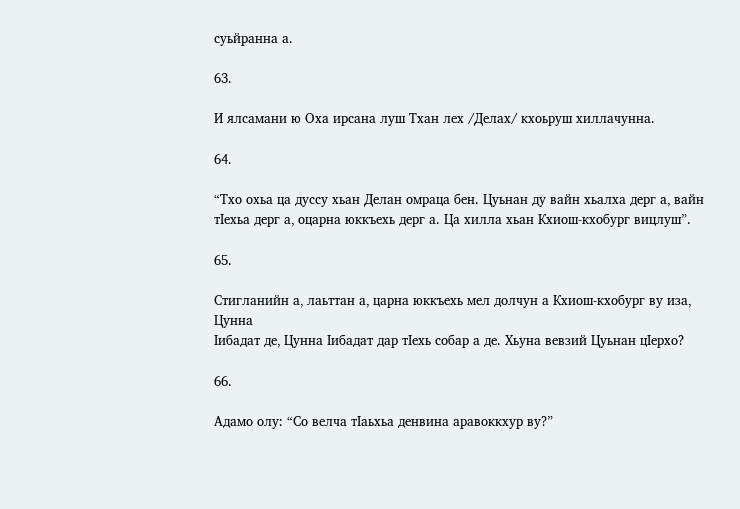суьйранна а.

63.

И ялсамани ю Оха ирсана луш Тхан лех /Делах/ кхоьруш хиллачунна.

64.

“Тхо охьа ца дуссу хьан Делан омраца бен. Цуьнан ду вайн хьалха дерг а‚ вайн
тIехьа дерг а‚ оцарна юккъехь дерг а. Ца хилла хьан Кхиош-кхобург вицлуш”.

65.

Стигланийн а‚ лаьттан а‚ царна юккъехь мел долчун а Кхиош-кхобург ву иза‚ Цунна
Iибадат де‚ Цунна Iибадат дар тIехь собар а де. Хьуна вевзий Цуьнан цIерхо?

66.

Адамо олу: “Со велча тIаьхьа денвина аравоккхур ву?”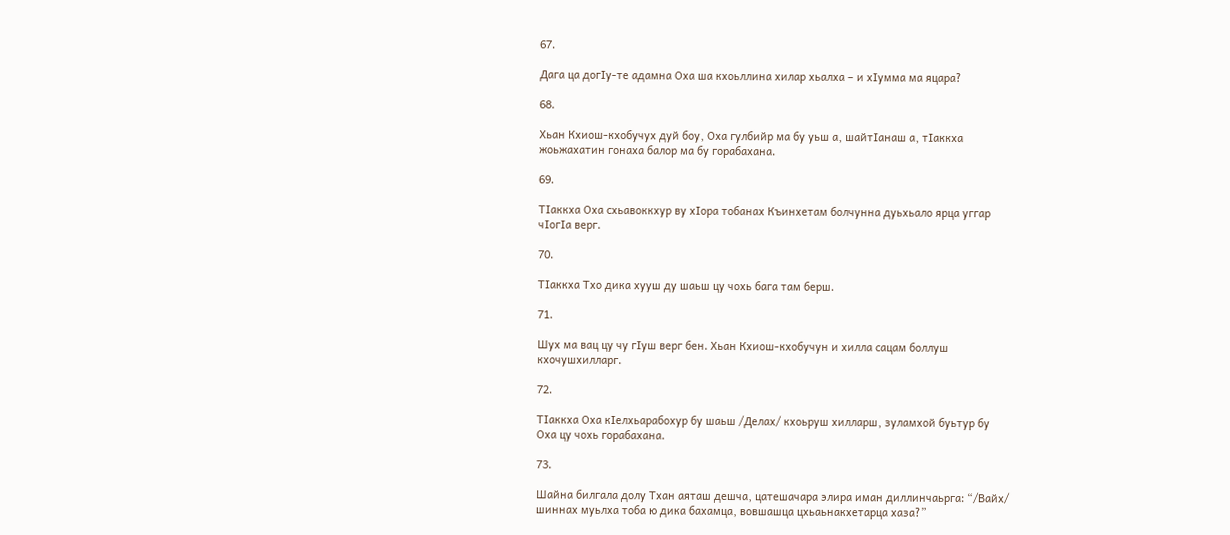67.

Дага ца догIу-те адамна Оха ша кхоьллина хилар хьалха – и хIумма ма яцара?

68.

Хьан Кхиош-кхобучух дуй боу‚ Оха гулбийр ма бу уьш а‚ шайтIанаш а‚ тIаккха
жоьжахатин гонаха балор ма бу горабахана.

69.

ТIаккха Оха схьавоккхур ву хIора тобанах Къинхетам болчунна дуьхьало ярца уггар
чIогIа верг.

70.

ТIаккха Тхо дика хууш ду шаьш цу чохь бага там берш.

71.

Шух ма вац цу чу гIуш верг бен. Хьан Кхиош-кхобучун и хилла сацам боллуш
кхочушхилларг.

72.

ТIаккха Оха кIелхьарабохур бу шаьш /Делах/ кхоьруш хилларш‚ зуламхой буьтур бу
Оха цу чохь горабахана.

73.

Шайна билгала долу Тхан аяташ дешча‚ цатешачара элира иман диллинчаьрга: “/Вайх/
шиннах муьлха тоба ю дика бахамца‚ вовшашца цхьаьнакхетарца хаза?”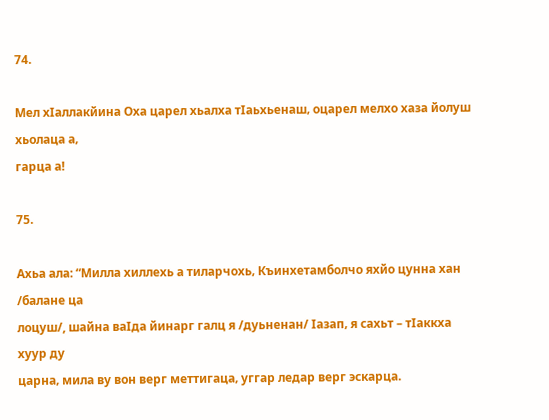74.

Мел хIаллакйина Оха царел хьалха тIаьхьенаш‚ оцарел мелхо хаза йолуш хьолаца а‚
гарца а!

75.

Ахьа ала: “Милла хиллехь а тиларчохь‚ Къинхетамболчо яхйо цунна хан /балане ца
лоцуш/, шайна ваIда йинарг галц я /дуьненан/ Iазап‚ я сахьт – тIаккха хуур ду
царна‚ мила ву вон верг меттигаца‚ уггар ледар верг эскарца.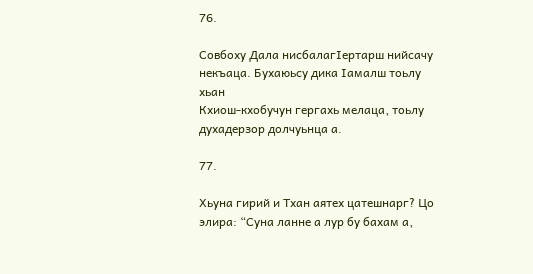76.

Совбоху Дала нисбалагIертарш нийсачу некъаца. Бухаюьсу дика Iамалш тоьлу хьан
Кхиош-кхобучун гергахь мелаца‚ тоьлу духадерзор долчуьнца а.

77.

Хьуна гирий и Тхан аятех цатешнарг? Цо элира: “Суна ланне а лур бу бахам а‚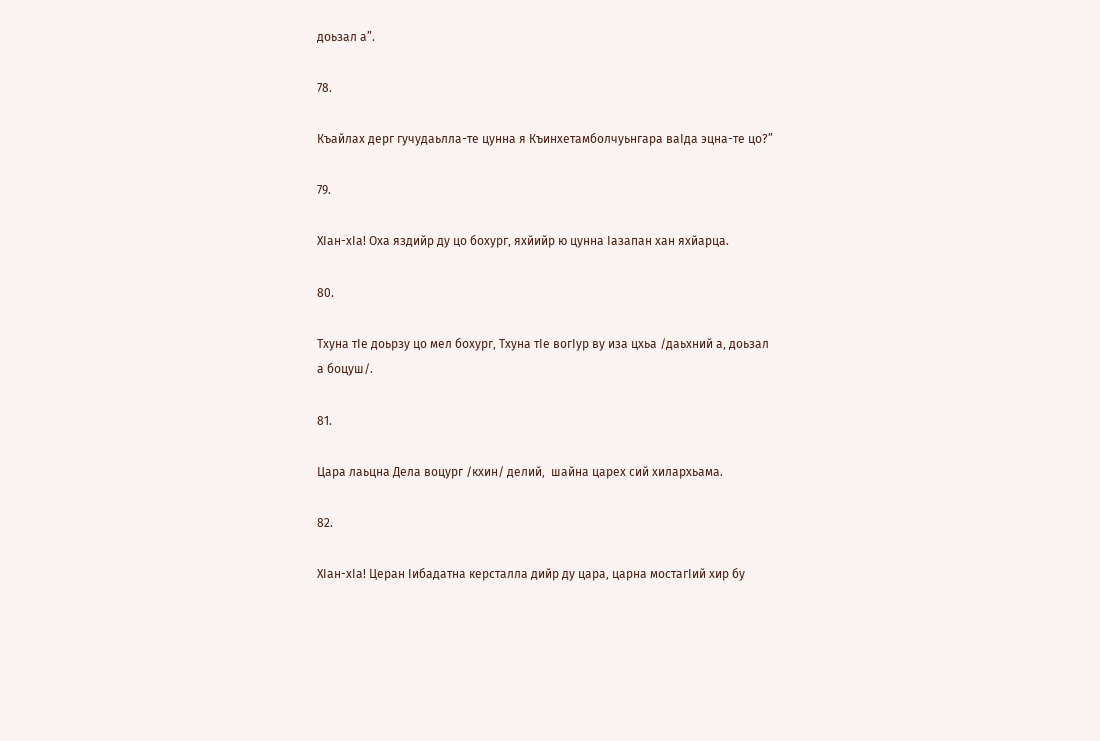доьзал а”.

78.

Къайлах дерг гучудаьлла-те цунна я Къинхетамболчуьнгара ваIда эцна-те цо?”

79.

ХIан-хIа! Оха яздийр ду цо бохург‚ яхйийр ю цунна Iазапан хан яхйарца.

80.

Тхуна тIе доьрзу цо мел бохург‚ Тхуна тIе вогIур ву иза цхьа /даьхний а‚ доьзал
а боцуш/.

81.

Цара лаьцна Дела воцург /кхин/ делий‚  шайна царех сий хилархьама.

82.

ХIан-хIа! Церан Iибадатна керсталла дийр ду цара‚ царна мостагIий хир бу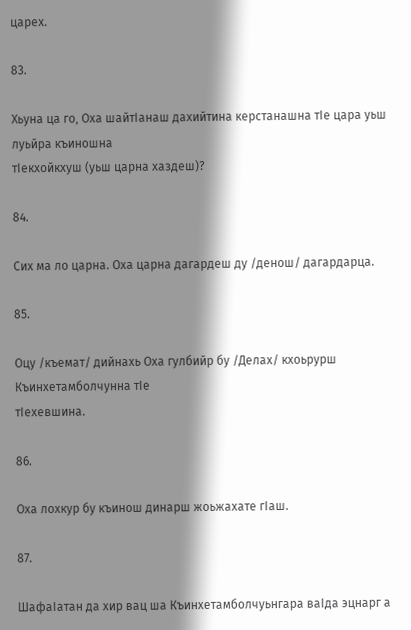царех.

83.

Хьуна ца го‚ Оха шайтIанаш дахийтина керстанашна тIе цара уьш луьйра къиношна
тIекхойкхуш (уьш царна хаздеш)?

84.

Сих ма ло царна. Оха царна дагардеш ду /денош/ дагардарца.

85.

Оцу /къемат/ дийнахь Оха гулбийр бу /Делах/ кхоьрурш Къинхетамболчунна тIе
тIехевшина.

86.

Оха лохкур бу къинош динарш жоьжахате гIаш.

87.

ШафаIатан да хир вац ша Къинхетамболчуьнгара ваIда эцнарг а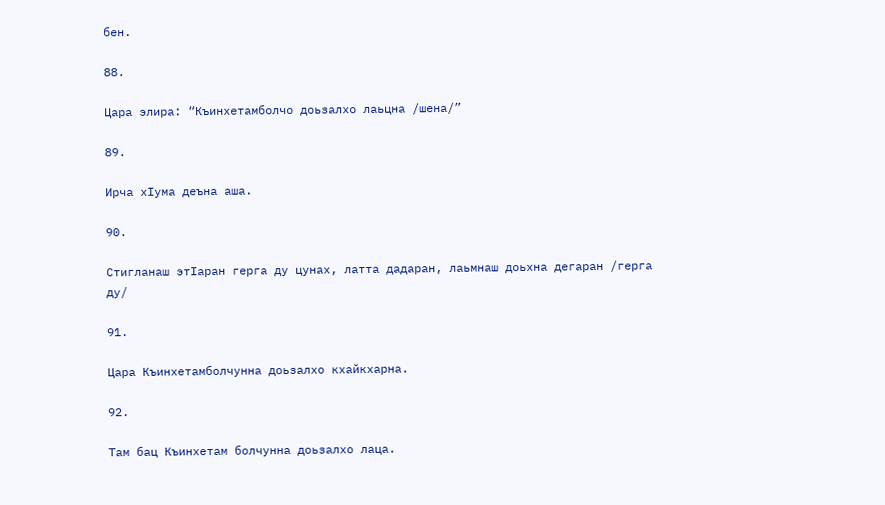бен.

88.

Цара элира: “Къинхетамболчо доьзалхо лаьцна /шена/”

89.

Ирча хIума деъна аша.

90.

Стигланаш этIаран герга ду цунах‚ латта дадаран‚ лаьмнаш доьхна дегаран /герга
ду/

91.

Цара Къинхетамболчунна доьзалхо кхайкхарна.

92.

Там бац Къинхетам болчунна доьзалхо лаца.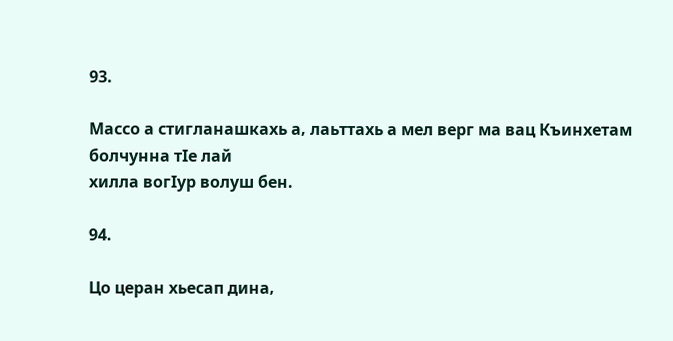93.

Массо а стигланашкахь а‚ лаьттахь а мел верг ма вац Къинхетам болчунна тIе лай
хилла вогIур волуш бен.

94.

Цо церан хьесап дина‚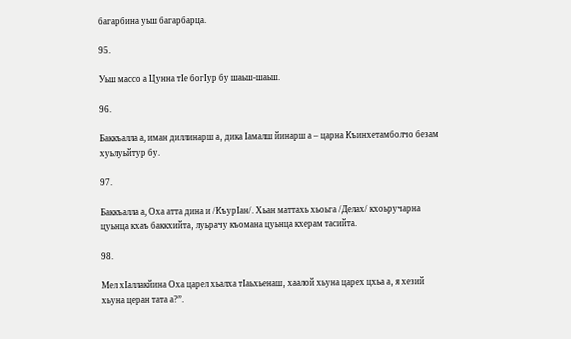багарбина уьш багарбарца.

95.

Уьш массо а Цунна тIе богIур бу шаьш-шаьш.

96.

Баккъалла а, иман диллинарш а‚ дика Iамалш йинарш а – царна Къинхетамболчо безам
хуьлуьйтур бу.

97.

Баккъалла а, Оха атта дина и /КъурIан/. Хьан маттахь хьоьга /Делах/ кхоьручарна
цуьнца кхаъ баккхийта‚ луьрачу къомана цуьнца кхерам тасийта.

98.

Мел хIаллакйина Оха царел хьалха тIаьхьенаш‚ хаалой хьуна царех цхьа а‚ я хезий
хьуна церан тата а?”.